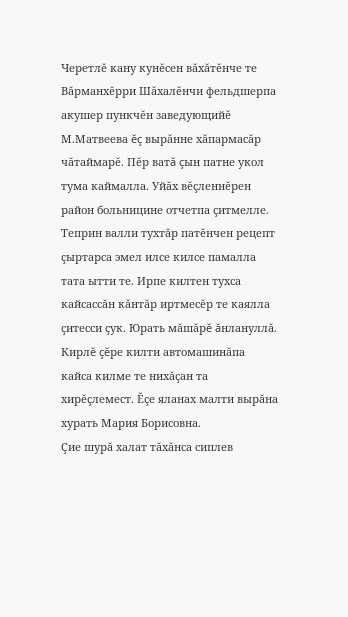Черетлĕ кану кунĕсен вăхăтĕнче те Вăрманхĕрри Шăхалĕнчи фельдшерпа акушер пункчĕн заведующийĕ М.Матвеева ĕç вырăнне хăпармасăр чăтаймарĕ. Пĕр ватă çын патне укол тума каймалла. Уйăх вĕçленнĕрен район больницине отчетпа çитмелле. Теприн валли тухтăр патĕнчен рецепт çыртарса эмел илсе килсе памалла тата ытти те. Ирпе килтен тухса кайсассăн кăнтăр иртмесĕр те каялла çитесси çук. Юрать мăшăрĕ ăнлануллă. Кирлĕ çĕре килти автомашинăпа кайса килме те нихăçан та хирĕçлемест. Ĕçе яланах малти вырăна хурать Мария Борисовна.
Çие шурă халат тăхăнса сиплев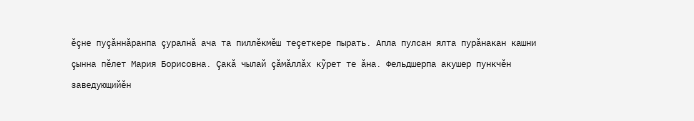ĕçне пуçăннăранпа çуралнă ача та пиллĕкмĕш теçеткере пырать. Апла пулсан ялта пурăнакан кашни çынна пĕлет Мария Борисовна. Çакă чылай çăмăллăх кỹрет те ăна. Фельдшерпа акушер пункчĕн заведующийĕн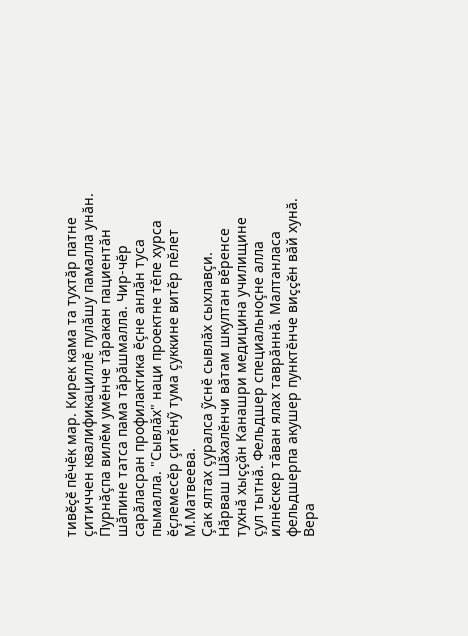тивĕçĕ пĕчĕк мар. Кирек кама та тухтăр патне çитиччен квалификациллĕ пулăшу памалла унăн. Пурнăçпа вилĕм умĕнче тăракан пациентăн шăпине татса пама тăрăшмалла. Чир-чĕр сарăласран профилактика ĕçне анлăн туса пымалла. "Сывлăх" наци проектне тĕпе хурса ĕçлемесĕр çитĕнỹ тума çуккине витĕр пĕлет М.Матвеева.
Çак ялтах çуралса ỹснĕ сывлăх сыхлавçи. Нăрваш Шăхалĕнчи вăтам шкултан вĕренсе тухнă хыççăн Канашри медицина училищине çул тытнă. Фельдшер специальноçне алла илнĕскер тăван ялах таврăннă. Малтанласа фельдшерпа акушер пунктĕнче виççĕн вăй хунă. Вера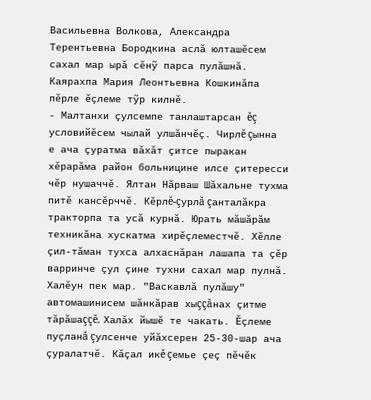Васильевна Волкова, Александра Терентьевна Бородкина аслă юлташĕсем сахал мар ырă сĕнỹ парса пулăшнă. Каярахпа Мария Леонтьевна Кошкинăпа пĕрле ĕçлеме тỹр килнĕ.
- Малтанхи çулсемпе танлаштарсан ĕç условийĕсем чылай улшăнчĕç. Чирлĕ çынна е ача çуратма вăхăт çитсе пыракан хĕрарăма район больницине илсе çитересси чĕр нушаччĕ. Ялтан Нăрваш Шăхальне тухма питĕ кансĕрччĕ. Кĕрлĕ-çурлă çанталăкра тракторпа та усă курнă. Юрать мăшăрăм техникăна хускатма хирĕçлеместчĕ. Хĕлле çил-тăман тухса алхаснăран лашапа та çĕр варринче çул çине тухни сахал мар пулнă. Халĕун пек мар. "Васкавлă пулăшу" автомашинисем шăнкăрав хыççăнах çитме тăрăшаççĕ. Халăх йышĕ те чакать. Ĕçлеме пуçланă çулсенче уйăхсерен 25-30-шар ача çуралатчĕ. Кăçал икĕ çемье çеç пĕчĕк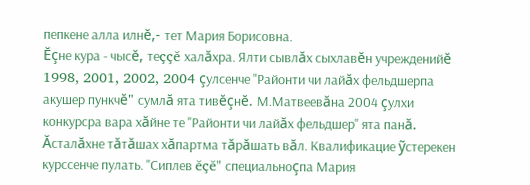пепкене алла илнĕ,- тет Мария Борисовна.
Ĕçне кура - чысĕ, теççĕ халăхра. Ялти сывлăх сыхлавĕн учрежденийĕ 1998, 2001, 2002, 2004 çулсенче "Районти чи лайăх фельдшерпа акушер пункчĕ" сумлă ята тивĕçнĕ. М.Матвеевăна 2004 çулхи конкурсра вара хăйне те "Районти чи лайăх фельдшер" ята панă.
Ăсталăхне тăтăшах хăпартма тăрăшать вăл. Квалификацие ỹстерекен курссенче пулать. "Сиплев ĕçĕ" специальноçпа Мария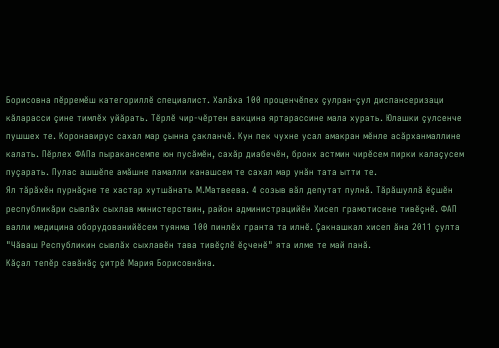Борисовна пĕрремĕш категориллĕ специалист. Халăха 100 проценчĕпех çулран-çул диспансеризаци кăларасси çине тимлĕх уйăрать. Тĕрлĕ чир-чĕртен вакцина яртарассине мала хурать. Юлашки çулсенче пушшех те. Коронавирус сахал мар çынна çакланчĕ. Кун пек чухне усал амакран мĕнле асăрханмаллине калать. Пĕрлех ФАПа пыракансемпе юн пусăмĕн, сахăр диабечĕн, бронх астмин чирĕсем пирки калаçусем пуçарать. Пулас ашшĕпе амăшне памалли канашсем те сахал мар унăн тата ытти те.
Ял тăрăхĕн пурнăçне те хастар хутшăнать М.Матвеева. 4 созыв вăл депутат пулнă. Тăрăшуллă ĕçшĕн республикăри сывлăх сыхлав министерствин, район администрацийĕн Хисеп грамотисене тивĕçнĕ. ФАП валли медицина оборудованийĕсем туянма 100 пинлĕх гранта та илнĕ. Çакнашкал хисеп ăна 2011 çулта "Чăваш Республикин сывлăх сыхлавĕн тава тивĕçлĕ ĕçченĕ" ята илме те май панă.
Кăçал тепĕр савăнăç çитрĕ Мария Борисовнăна.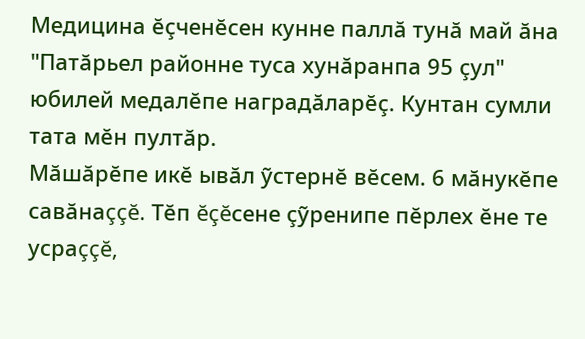Медицина ĕçченĕсен кунне паллă тунă май ăна "Патăрьел районне туса хунăранпа 95 çул" юбилей медалĕпе наградăларĕç. Кунтан сумли тата мĕн пултăр.
Мăшăрĕпе икĕ ывăл ỹстернĕ вĕсем. 6 мăнукĕпе савăнаççĕ. Тĕп ĕçĕсене çỹренипе пĕрлех ĕне те усраççĕ,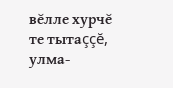вĕлле хурчĕ те тытаççĕ, улма-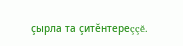çырла та çитĕнтереççĕ.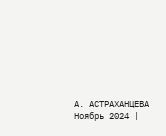А. АСТРАХАНЦЕВА
Ноябрь 2024 |